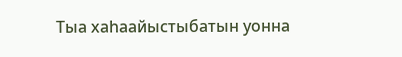Тыа хаһаайыстыбатын уонна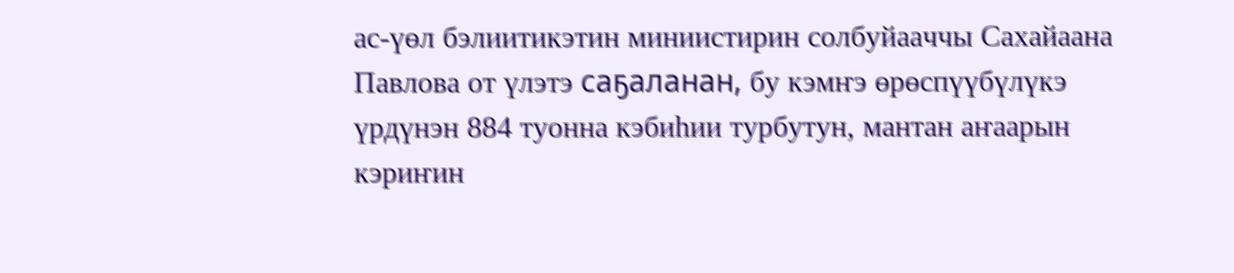ас-үөл бэлиитикэтин миниистирин солбуйааччы Сахайаана Павлова от үлэтэ саҕаланан, бу кэмҥэ өрөспүүбүлүкэ үрдүнэн 884 туонна кэбиһии турбутун, мантан аҥаарын кэриҥин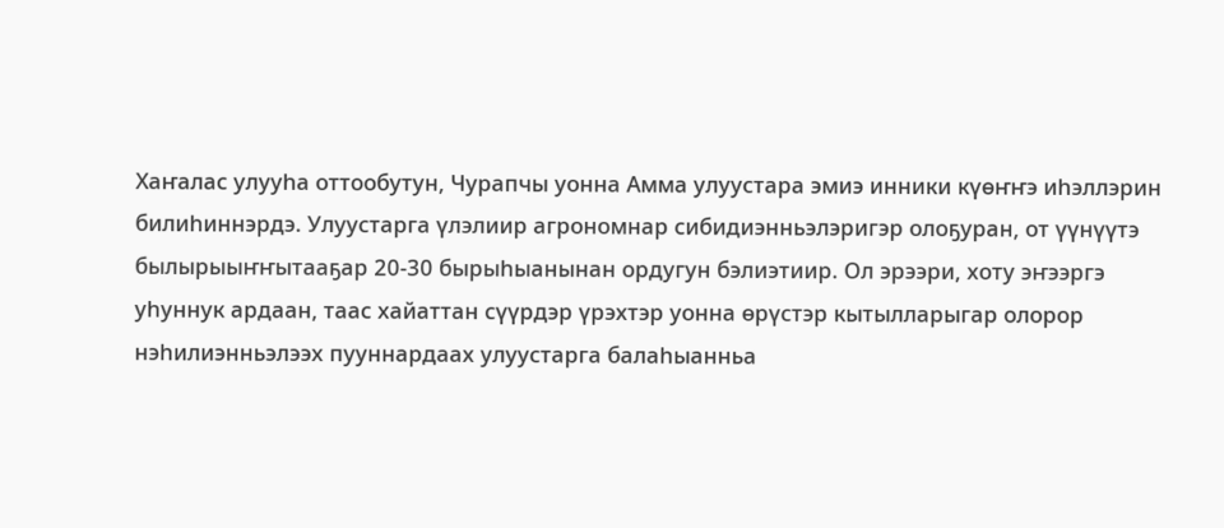Хаҥалас улууһа оттообутун, Чурапчы уонна Амма улуустара эмиэ инники күөҥҥэ иһэллэрин билиһиннэрдэ. Улуустарга үлэлиир агрономнар сибидиэнньэлэригэр олоҕуран, от үүнүүтэ былырыыҥҥытааҕар 20-30 бырыһыанынан ордугун бэлиэтиир. Ол эрээри, хоту эҥээргэ уһуннук ардаан, таас хайаттан сүүрдэр үрэхтэр уонна өрүстэр кытылларыгар олорор нэһилиэнньэлээх пууннардаах улуустарга балаһыанньа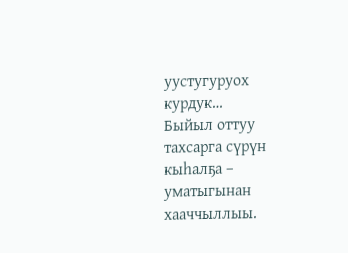уустугуруох курдук…
Быйыл оттуу тахсарга сүрүн кыһалҕа – уматыгынан хааччыллыы.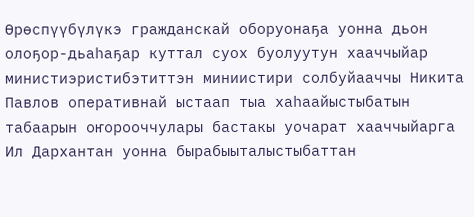Өрөспүүбүлүкэ гражданскай оборуонаҕа уонна дьон олоҕор-дьаһаҕар куттал суох буолуутун хааччыйар министиэристибэтиттэн миниистири солбуйааччы Никита Павлов оперативнай ыстаап тыа хаһаайыстыбатын табаарын оҥорооччулары бастакы уочарат хааччыйарга Ил Дархантан уонна бырабыыталыстыбаттан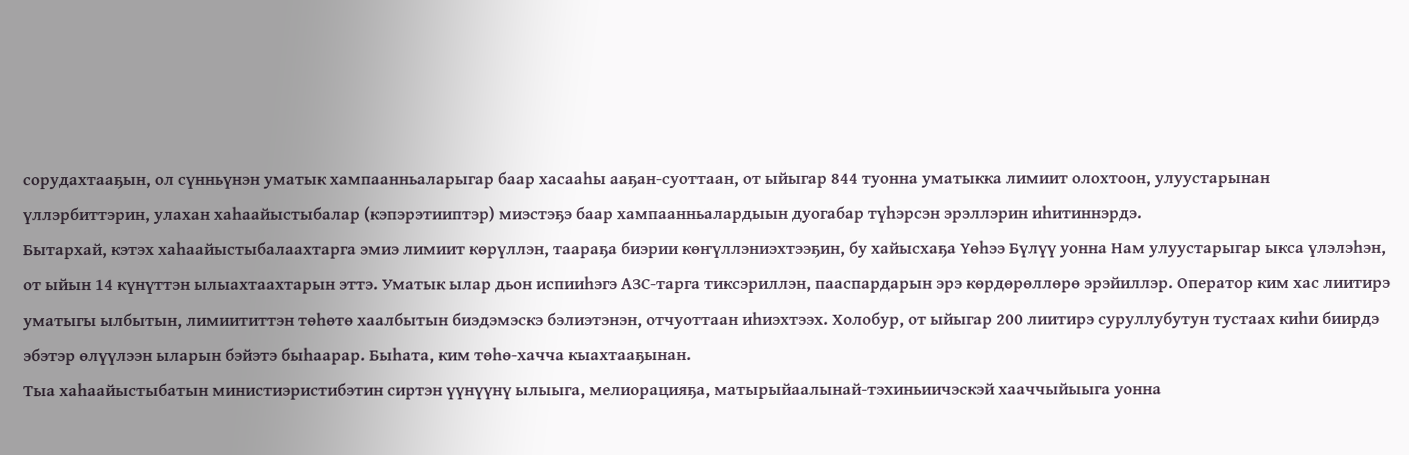сорудахтааҕын, ол сүнньүнэн уматык хампаанньаларыгар баар хасааһы ааҕан-суоттаан, от ыйыгар 844 туонна уматыкка лимиит олохтоон, улуустарынан үллэрбиттэрин, улахан хаһаайыстыбалар (кэпэрэтииптэр) миэстэҕэ баар хампаанньалардыын дуогабар түһэрсэн эрэллэрин иһитиннэрдэ.
Бытархай, кэтэх хаһаайыстыбалаахтарга эмиэ лимиит көрүллэн, таараҕа биэрии көҥүллэниэхтээҕин, бу хайысхаҕа Үөһээ Бүлүү уонна Нам улуустарыгар ыкса үлэлэһэн, от ыйын 14 күнүттэн ылыахтаахтарын эттэ. Уматык ылар дьон испииһэгэ АЗС-тарга тиксэриллэн, пааспардарын эрэ көрдөрөллөрө эрэйиллэр. Оператор ким хас лиитирэ уматыгы ылбытын, лимиититтэн төһөтө хаалбытын биэдэмэскэ бэлиэтэнэн, отчуоттаан иһиэхтээх. Холобур, от ыйыгар 200 лиитирэ суруллубутун тустаах киһи биирдэ эбэтэр өлүүлээн ыларын бэйэтэ быһаарар. Быһата, ким төһө-хачча кыахтааҕынан.
Тыа хаһаайыстыбатын министиэристибэтин сиртэн үүнүүнү ылыыга, мелиорацияҕа, матырыйаалынай-тэхиньиичэскэй хааччыйыыга уонна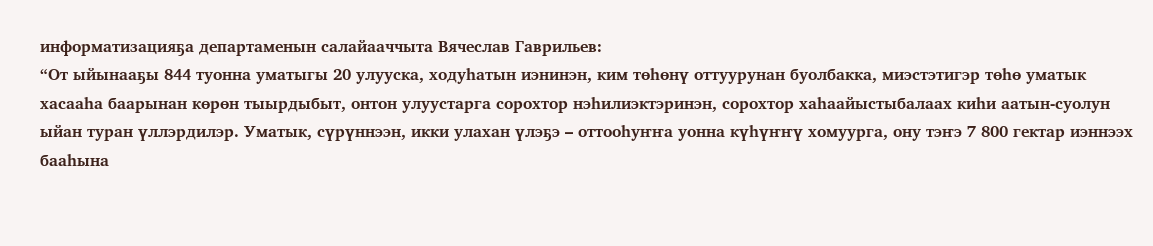информатизацияҕа департаменын салайааччыта Вячеслав Гаврильев:
“От ыйынааҕы 844 туонна уматыгы 20 улууска, ходуһатын иэнинэн, ким төһөнү оттуурунан буолбакка, миэстэтигэр төһө уматык хасааһа баарынан көрөн тыырдыбыт, онтон улуустарга сорохтор нэһилиэктэринэн, сорохтор хаһаайыстыбалаах киһи аатын-суолун ыйан туран үллэрдилэр. Уматык, сүрүннээн, икки улахан үлэҕэ – оттооһуҥҥа уонна күһүҥҥү хомуурга, ону тэҥэ 7 800 гектар иэннээх бааһына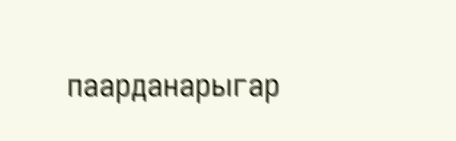паарданарыгар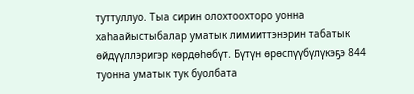туттуллуо. Тыа сирин олохтоохторо уонна хаһаайыстыбалар уматык лимииттэнэрин табатык өйдүүллэригэр көрдөһөбүт. Бүтүн өрөспүүбүлүкэҕэ 844 туонна уматык тук буолбата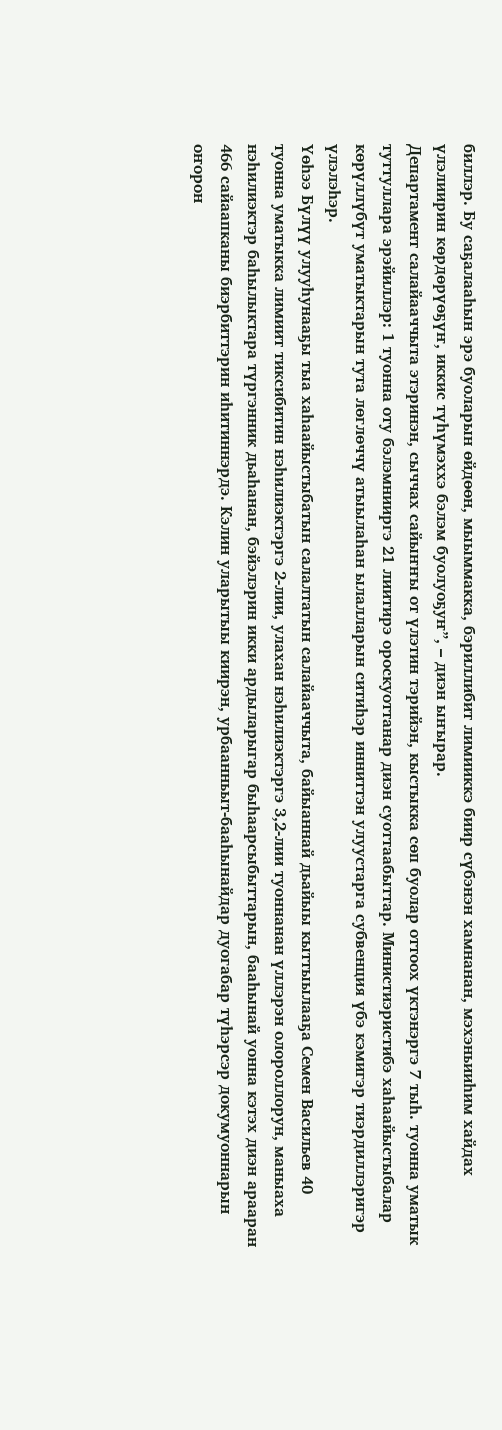биллэр. Бу саҕалааһын эрэ буоларын өйдөөн, мыыммакка, бэриллибит лимииккэ биир сүбэнэн хамнанан, мэхэньииһим хайдах үлэлиирин көрдөрүөҕүҥ, иккис түһүмэххэ бэлэм буолуоҕуҥ”, – диэн ыҥырар.
Департамент салайааччыта этэринэн, сыччах сайыҥҥы от үлэтин тэрийэн, кыстыкка сөп буолар оттоох үктэнэргэ 7 тыһ. туонна уматык туттуллара эрэйиллэр: 1 туонна оту бэлэмнииргэ 21 лиитирэ ороскуоттанар диэн суоттаабыттар. Министиэристибэ хаһаайыстыбалар көрүллүбүт уматыктарын тута лөглөччү атыылаһан ылалларын ситиһэр инниттэн улуустарга субвенция үбэ кэмигэр тиэрдиллэригэр үлэлэһэр.
Үөһээ Бүлүү улууһунааҕы тыа хаһаайыстыбатын салалтатын салайааччыта, байыаннай дьайыы кыттыылааҕа Семен Васильев 40 туонна уматыкка лимиит тиксибитин нэһилиэктэргэ 2-лии, улахан нэһилиэктэргэ 3,2-лии туоннанан үллэрэн олороллорун, маныаха нэһилиэктэр баһылыктара түргэнник дьаһанан, бэйэлэрин икки ардыларыгар быһаарсыбыттарын, бааһынай уонна кэтэх диэн арааран 466 сайаапканы биэрбиттэрин иһитиннэрдэ. Кэлин уларытыы киирэн, урбаанньыт-бааһынайдар дуогабар түһэрсэр докумуоннарын оҥорон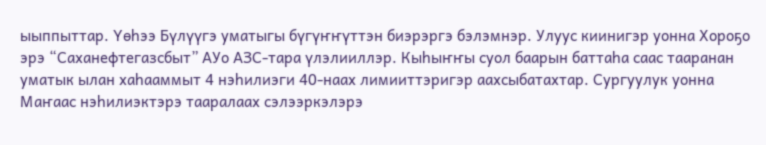ыыппыттар. Үөһээ Бүлүүгэ уматыгы бүгүҥҥүттэн биэрэргэ бэлэмнэр. Улуус киинигэр уонна Хороҕо эрэ “Саханефтегазсбыт” АУо АЗС-тара үлэлииллэр. Кыһыҥҥы суол баарын баттаһа саас тааранан уматык ылан хаһааммыт 4 нэһилиэги 40-наах лимииттэригэр аахсыбатахтар. Сургуулук уонна Маҥаас нэһилиэктэрэ тааралаах сэлээркэлэрэ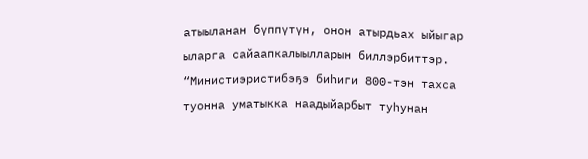атыыланан бүппүтүн, онон атырдьах ыйыгар ыларга сайаапкалыылларын биллэрбиттэр.
“Министиэристибэҕэ биһиги 800-тэн тахса туонна уматыкка наадыйарбыт туһунан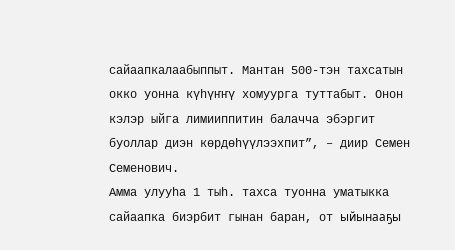сайаапкалаабыппыт. Мантан 500-тэн тахсатын окко уонна күһүҥҥү хомуурга туттабыт. Онон кэлэр ыйга лимииппитин балачча эбэргит буоллар диэн көрдөһүүлээхпит”, – диир Семен Семенович.
Амма улууһа 1 тыһ. тахса туонна уматыкка сайаапка биэрбит гынан баран, от ыйынааҕы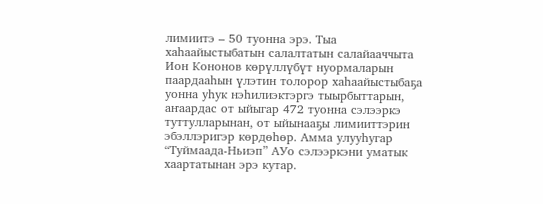лимиитэ – 50 туонна эрэ. Тыа хаһаайыстыбатын салалтатын салайааччыта Ион Кононов көрүллүбүт нуормаларын паардааһын үлэтин толорор хаһаайыстыбаҕа уонна уһук нэһилиэктэргэ тыырбыттарын, аҥаардас от ыйыгар 472 туонна сэлээркэ туттулларынан, от ыйынааҕы лимииттэрин эбэллэригэр көрдөһөр. Амма улууһугар “Туймаада-Ньиэп” АУо сэлээркэни уматык хаартатынан эрэ кутар.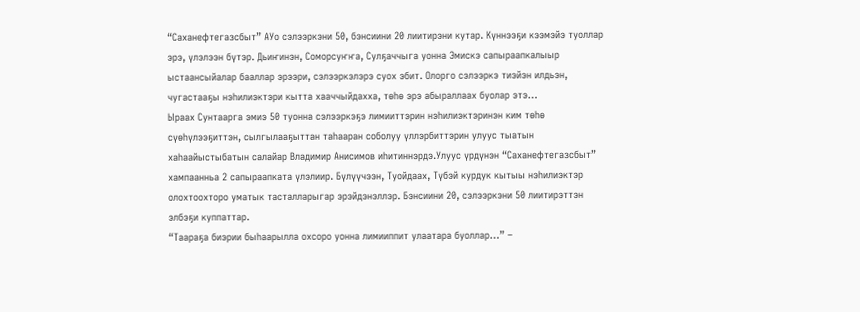“Саханефтегазсбыт” АУо сэлээркэни 50, бэнсиини 20 лиитирэни кутар. Күннээҕи кээмэйэ туоллар эрэ, үлэлээн бүтэр. Дьиҥинэн, Соморсуҥҥа, Сулҕаччыга уонна Эмискэ сапыраапкалыыр ыстаансыйалар бааллар эрээри, сэлээркэлэрэ суох эбит. Олорго сэлээркэ тиэйэн илдьэн, чугастааҕы нэһилиэктэри кытта хааччыйдахха, төһө эрэ абыраллаах буолар этэ…
Ыраах Сунтаарга эмиэ 50 туонна сэлээркэҕэ лимииттэрин нэһилиэктэринэн ким төһө сүөһүлээҕиттэн, сылгылааҕыттан таһааран соболуу үллэрбиттэрин улуус тыатын хаһаайыстыбатын салайар Владимир Анисимов иһитиннэрдэ.Улуус үрдүнэн “Саханефтегазсбыт” хампаанньа 2 сапыраапката үлэлиир. Бүлүүчээн, Туойдаах, Түбэй курдук кытыы нэһилиэктэр олохтоохторо уматык тасталларыгар эрэйдэнэллэр. Бэнсиини 20, сэлээркэни 50 лиитирэттэн элбэҕи куппаттар.
“Таараҕа биэрии быһаарылла охсоро уонна лимииппит улаатара буоллар…” –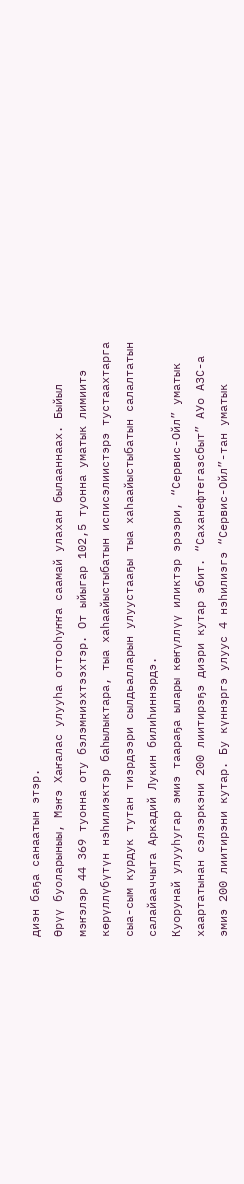диэн баҕа санаатын этэр.
Өрүү буоларыныы, Мэҥэ Хаҥалас улууһа оттооһуҥҥа саамай улахан былааннаах. Быйыл мэҥэлэр 44 369 туонна оту бэлэмниэхтээхтэр. От ыйыгар 102,5 туонна уматык лимиитэ көрүллүбүтүн нэһилиэктэр баһылыктара, тыа хаһаайыстыбатын исписэлиистэрэ тустаахтарга сыа-сым курдук тутан тиэрдээри сылдьалларын улуустааҕы тыа хаһаайыстыбатын салалтатын салайааччыта Аркадий Лукин билиһиннэрдэ.
Куорунай улууһугар эмиэ таараҕа ылары көҥүллүү иликтэр эрээри, “Сервис-Ойл” уматык хаартатынан сэлээркэни 200 лиитирэҕэ диэри кутар эбит. “Саханефтегазсбыт” АУо АЗС-а эмиэ 200 лиитирэни кутар. Бу күннэргэ улуус 4 нэһилиэгэ “Сервис-Ойл”-тан уматык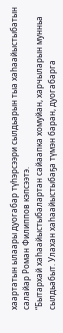хаартатын ылаары дуогабар түһэрсээри сылдьарын тыа хаһаайыстыбатын салайар Роман Филиппов кэпсээтэ.
“Бытархай хаһаайыстыбалартан сайаапка хомуйан, харчыларын мунньа сылдьабыт. Улахан хаһаайыстыбаҕа түмэн баран, дуогабарга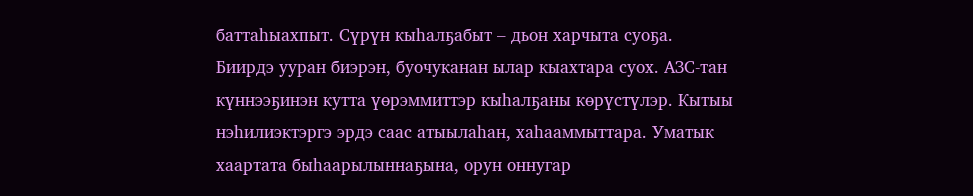баттаһыахпыт. Сүрүн кыһалҕабыт – дьон харчыта суоҕа. Биирдэ ууран биэрэн, буочуканан ылар кыахтара суох. АЗС-тан күннээҕинэн кутта үөрэммиттэр кыһалҕаны көрүстүлэр. Кытыы нэһилиэктэргэ эрдэ саас атыылаһан, хаһааммыттара. Уматык хаартата быһаарылыннаҕына, орун оннугар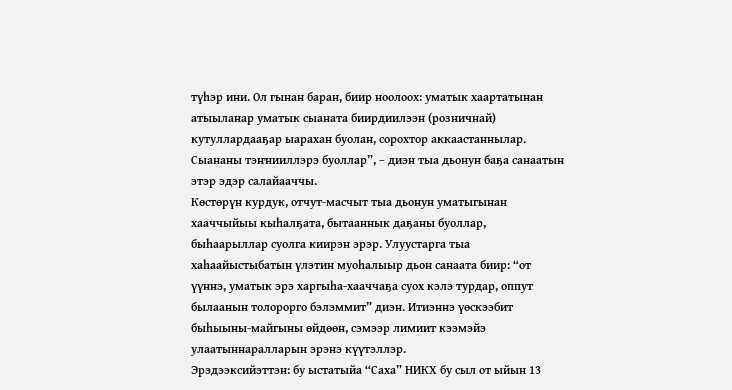түһэр ини. Ол гынан баран, биир ноолоох: уматык хаартатынан атыыланар уматык сыаната биирдиилээн (розничнай) кутуллардааҕар ыарахан буолан, сорохтор аккаастаннылар. Сыананы тэҥнииллэрэ буоллар”, – диэн тыа дьонун баҕа санаатын этэр эдэр салайааччы.
Көстөрүн курдук, отчут-масчыт тыа дьонун уматыгынан хааччыйыы кыһалҕата, бытааннык даҕаны буоллар, быһаарыллар суолга киирэн эрэр. Улуустарга тыа хаһаайыстыбатын үлэтин муоһалыыр дьон санаата биир: “от үүннэ, уматык эрэ харгыһа-хааччаҕа суох кэлэ турдар, оппут былаанын толорорго бэлэммит” диэн. Итиэннэ үөскээбит быһыыны-майгыны өйдөөн, сэмээр лимиит кээмэйэ улаатыннаралларын эрэнэ күүтэллэр.
Эрэдээксийэттэн: бу ыстатыйа “Саха” НИКХ бу сыл от ыйын 13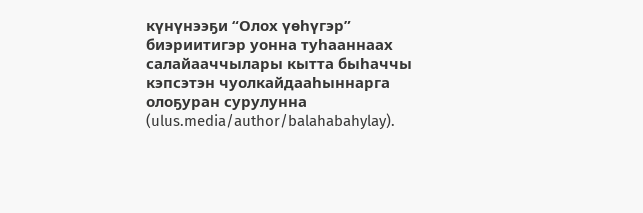күнүнээҕи “Олох үөһүгэр” биэриитигэр уонна туһааннаах салайааччылары кытта быһаччы кэпсэтэн чуолкайдааһыннарга олоҕуран сурулунна (ulus.media/author/balahabahylay).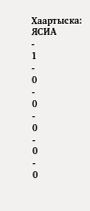Хаартыска: ЯСИА
-
1
-
0
-
0
-
0
-
0
-
0